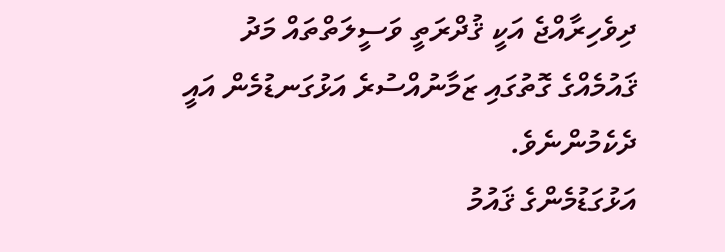ދިވެހިރާއްޖެ އަކީ ޤުދްރަތީ ވަސީލަތްތައް މަދު ޤައުމެއްގެ ގޮތުގައި ޒަމާނުއްސުރެ އަޅުގަނޑުމެން އައީ ދެކެމުންނެވެ.
އަޅުގަޑުމެންގެ ޤައުމު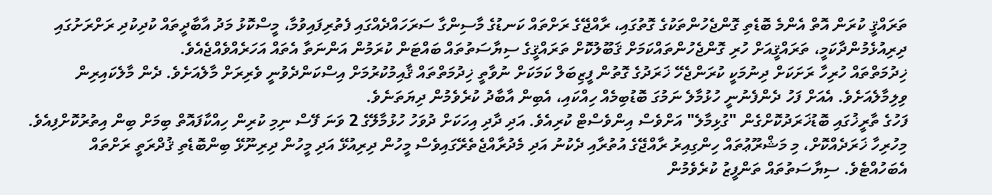ތަރައްޤީ ކުރަން އޮތް އެންމެ ބޮޑެތި ގޮންޖެހުންތަކުގެ ގޮތުގައި، ރާއްޖޭގެ ރަށްތައް ކަނޑުގެ މާސިންގާ ސަރަހައްދެއްގައި ފެތުރިފައިވުމާ، މީސްކޮޅު މަދު އާބާދީތައް ކުދިކުދި ރަށްރަށުގައި ދިރިއުޅެމުންދާކަމީ، ތަރައްޤީއަށް ހުރި ގޮންޖެހުންތައްކަމަށް ޤަބޫލުކޮށް ތަރައްޤީގެ ސިޔާސަތުތައް ބައްޓަން ކުރަމުން އަންނަތާ އެތައް އަހަރެއްވެއްޖެއެވެ.
ޚިދުމަތްތައް ހުރިހާ ރަށަކަށް ދިނުމަކީ ކުރަންޖެހޭ ޚަރަދުގެ ގޮތުން ފީޒިބަލް ކަމަކަށް ނުވާތީ ޚިދުމަތްތައް ޤާއިމުކުރުމަށް އިސްކަންދެވުނީ ވެރިރަށް މާލެއަށެވެ. ދެން މާލެކައިރިން ވިލިމާލެއަށެވެ. އެއަށް ފަހު ދެންފެނުނީ ހުޅުމާލެ ނަމުގަ ބޮޑުބިމެއް ހިއްކައި، އެބިން އާބާދު ކުރެވެމުން ދިޔަތަނެވެ.
ފަހުގެ ތާރީޚުގައި ބޮޑުޚަރަދުކޮށްގެން "ގުޅިމާލެ" އަށްވެސް އިންވެސްޓް ކުރިއެވެ. އަދި ދާދި އިހަކަށް ދުވަހު ހުޅުމާލޭގެ 2 ވަނަ ފޭސް ނިމި ކުރިން ހިއްކާފައޮތް ބިމަށް ބިން އިތުރުކޮށްފިއެވެ. މިހުރިހާ ޚަރަދެއްކޮށް، މި މަޝްރޫޢުތައް ހިންގިއިރު ރާއްޖޭގެ އުތުރާއި ދެކުނު އަދި މެދުރާއްޖެތެރޭގައިވެސް މީހުން ދިރިއުޅޭ އަދި މީހުން ދިރިނޫޅޭ ބިންބޮޑެތި ޤުދްރަތީ ރަށްތައް އެބަހުއްޓެވެ. ސިޔާސަތުތައް ތަންފީޒު ކުރެވެމުން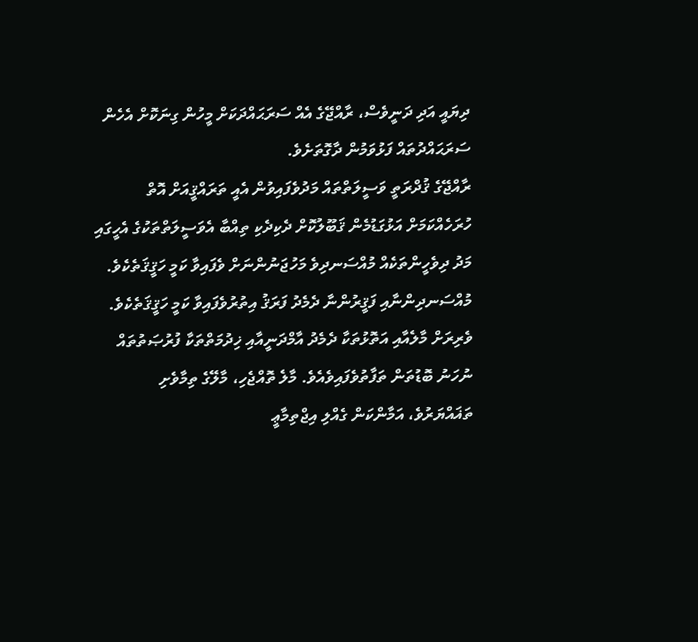ދިޔައީ އަދި ދަނީވެސް، ރާއްޖޭގެ އެއް ސަރަޙައްދަކަށް މީހުން ގިނަކޮށް އެހެން ސަރަޙައްދުތައް ފަޅުވަމުން ދާގޮތަށެވެ.
ރާއްޖޭގެ ޤުދްރަތީ ވަސީލަތްތައް މަދުވެފައިވުން އެއީ ތަރައްޤީއަށް އޮތް ހުރަހެއްކަމަށް އަޅުގަޑުމެން ޤަބޫލުކޮށް ދެކިދެކި ތިއްބާ އެވަސީލަތްތަކުގެ އެހީގައި މަދު ދިވެހީންތަކެއް މުއްސަނދިވެ މަހުޖަނުންނަށް ވެފައިވާ ކަމީ ހަޤީޤަތެކެވެ. މުއްސަނދިންނާއި ފަޤީރުންނާ ދެމެދު ފަރަޤު އިތުރުވެފައިވާ ކަމީ ހަޤީޤަތެކެވެ.
ވެރިރަށް މާލެއާއި އަތޮޅުތަކާ ދެމެދު އާމްދަނީއާއި ޚިދުމަތްތަކާ ފުރުޞަތުތައް ނުހަނު ބޮޑުތަން ތަފާތުވެފައިވެއެވެ. މާލެ ތޮއްޖެހި، މާލޭގެ ތިމާވެށި ތަޣައްޔަރުވެ، އަމާންކަން ގެއްލި އިޖްތިމާޢީ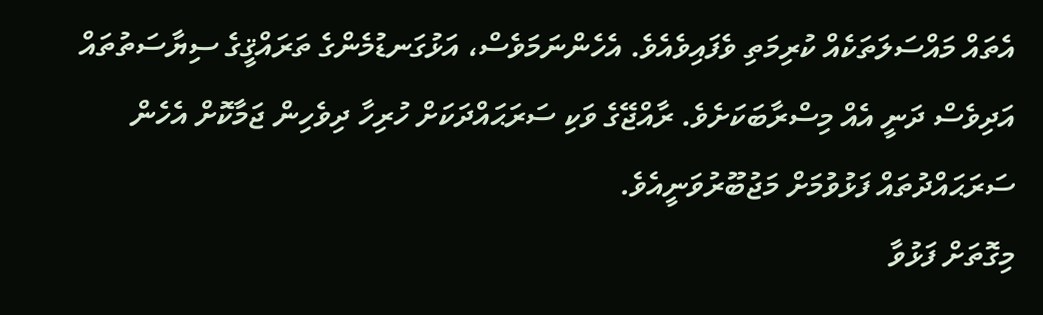އެތައް މައްސަލަތަކެއް ކުރިމަތި ވެފައިވެއެވެ. އެހެންނަމަވެސް، އަޅުގަނޑުމެންގެ ތަރައްޤީގެ ސިޔާސަތުތައް އަދިވެސް ދަނީ އެއް މިސްރާބަކަށެވެ. ރާއްޖޭގެ ވަކި ސަރަޙައްދަކަށް ހުރިހާ ދިވެހިން ޖަމާކޮށް އެހެން ސަރަޙައްދުތައް ފަޅުވުމަށް މަޖުބޫރުވަނީއެވެ.
މިގޮތަށް ފަޅުވާ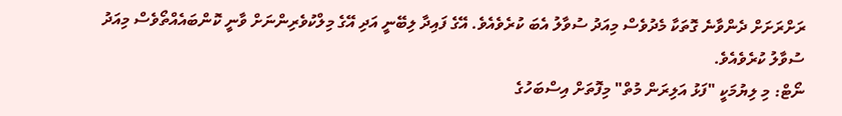ރަށްރަށަށް ދެންވާނެ ގޮތަކާ މެދުވެސް މިއަދު ސުވާލު އެބަ ކުރެވެއެވެ. އޭގެ ފައިދާ ލިބޭނީ އަދި އޭގެ މިލްކުވެރިންނަށް ވާނީ ކޮންބައެއްތޯވެސް މިއަދު ސުވާލު ކުރެވެއެވެ.
ނޯޓް: މި ލިޔުމަކީ "ފަޅު އަލިރަން މުތް" މިފޮތަށް އިސްބަހުގެ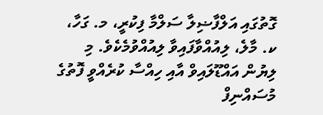ގޮތުގައި އަލްފާޟިލާ ސަލްމާ ފިކުރީ، މ. ގަހާ، ކ. މާލެ، ލިއުއްވާފައިވާ ލިއުއްވުމެކެވެ. މި ލިޔުން އައްޑޫލައިވް އާއި ހިއްސާ ކުރެއްވީ ފޮތުގެ މުސައްނިފް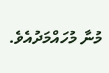މުނާ މުހައްމަދުއެވެ.